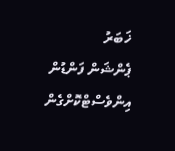ޚަބަރު
ޕެންޝަން ފަންޑުން އިންވެސްޓްކޮށްގެން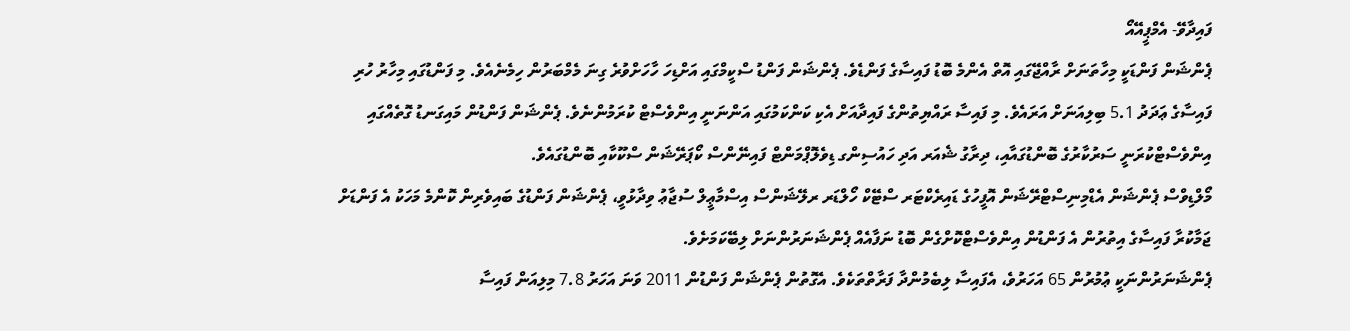ފައިދާވޭ- އެމްޕީއޭއޯ
ޕެންޝަން ފަންޑަކީ މިހާތަނަށް ރާއްޖޭގައި އޮތް އެންމެ ބޮޑު ފައިސާގެ ފަންޑެވެ. ޕެންޝަން ފަންޑު ސްކީމްގައި އަށްޑިހަ ހާހަށްވުރެ ގިނަ މެމްބަރުން ހިމެނެއެވެ. މި ފަންޑުގައި މިހާރު ހުރި ފައިސާގެ ޢަދަދު 5.1 ބިލިއަނަށް އަރައެވެ. މި ފައިސާ ރައްޔިތުންގެ ފައިދާއަށް އެކި ކަންކަމުގައި އަންނަނީ އިންވެސްޓް ކުރަމުންނެވެ. ޕެންޝަން ފަންޑުން މައިގަނޑު ގޮތެއްގައި އިންވެސްޓްކުރަނީ ސަރުކާރުގެ ބޮންޑުގައާއި، ދިރާގު ޝެއަރ އަދި ހައުސިންގ ޑިވެލޮޕްމަންޓް ފައިނޭންސް ކޯޕަރޭޝަން ސްކޫކާއި ބޮންޑުގައެވެ.
މޯލްޑިވްސް ޕެންޝަން އެޑްމިނިސްޓްރޭޝަން އޮފީހުގެ ޑައިރެކްޓަރ ސްޓޭކް ހޯލްޑަރ ރލޭޝަންސް އިސްމާޢީލް ސުޖާޢު ވިދާޅުވީ، ޕެންޝަން ފަންޑުގެ ބައިވެރިން ކޮންމެ މަހަކު އެ ފަންޑަށް ޖަމާކުރާ ފައިސާގެ އިތުރުން އެ ފަންޑުން އިންވެސްޓްކޮށްގެން ބޮޑު ނަފާއެއް ޕެންޝަނަރުންނަށް ލިބޭކަމަށެވެ.
ޕެންޝަނަރުންނަކީ ޢުމުރުން 65 އަހަރުވެ، އެފައިސާ ލިބެމުންދާ ފަރާތްތަކެވެ. އެގޮތުން ޕެންޝަން ފަންޑުން 2011 ވަނަ އަހަރު 7.8 މިލިއަން ފައިސާ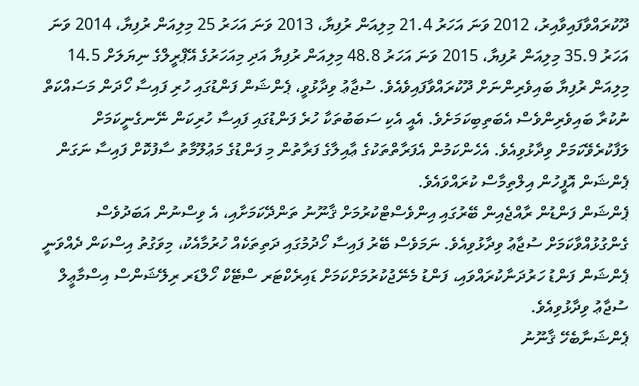ދޫކުރައްވާފައިވާއިރު، 2012 ވަނަ އަހަރު 21.4 މިލިއަން ރުފިޔާ، 2013 ވަނަ އަހަރު 25 މިލިއަން ރުފިޔާ، 2014 ވަނަ އަހަރު 35.9 މިލިއަން ރުފިޔާ، 2015 ވަނަ އަހަރު 48.8 މިލިއަން ރުފިޔާ އަދި މިއަހަރުގެ އޭޕްރީލްގެ ނިޔަލަށް 14.5 މިލިއަން ރުފިޔާ ބައިވެރިންނަށް ދޫކުރައްވާފައިވެއެވެ. ސުޖާޢު ވިދާޅުވީ، ޕެންޝަން ފަންޑުގައި ހުރި ފައިސާ ހޯދަން މަސައްކަތް ނުކުރާ ބައިވެރިންވެސް އެބަތިބިކަމަށެވެ. އެއީ އެކި ސަބަބުތަކާ ހުރެ ފަންޑުގައި ފައިސާ ހުރިކަން ނޭނގެނީކަމަށް ލަފާކުރެވޭކަމަށް ވިދާޅުވިއެވެ. އެހެންކަމުން އެފަރާތްތަކުގެ ޢާއިލާގެ ފަރާތުން މި ފަންޑުގެ މަޢުލޫމާތު ސާފުކޮށް ފައިސާ ނަގަން ޕެންޝަން އޮފީހުން އިލްތިމާސް ކުރައްވައެވެ.
ޕެންޝަން ފަންޑުން ރާއްޖެއިން ބޭރުގައި އިންވެސްޓްކުރުމަށް ޤާނޫނު ތަންދޭކަމަށާއި، އެ ވިސްނުން އަބަދުވެސް ގެންގުޅުއްވާކަމަށް ސުޖާޢު ވިދާޅުވިއެވެ. ނަމަވެސް ބޭރު ފައިސާ ހޯދުމުގައި ދަތިތަކެއް ހުރުމާއެކު، މިވަގުތު އިސްކަން ދެއްވަނީ ޕެންޝަން ފަންޑު ހަރުދަނާކުރައްވައި، ފަންޑު މެނޭޖުކުރުމަށްކަމަށް ޑައިރެކްޓަރ ސްޓޭކް ހޯލްޑަރ ރިލޭޝަންސް އިސްމާޢީލް ސުޖާޢު ވިދާޅުވިއެވެ.
ޕެންޝަނާބެހޭ ޤާނޫނު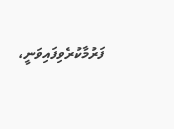ފަރުމާކުރެވިފައިވަނީ،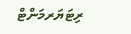ރިޓަޔަރމަންޓް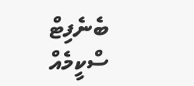ބެނެފިޓް ސްކީމެއް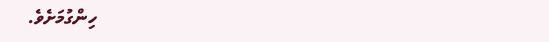ހިންގުމަށެވެ.